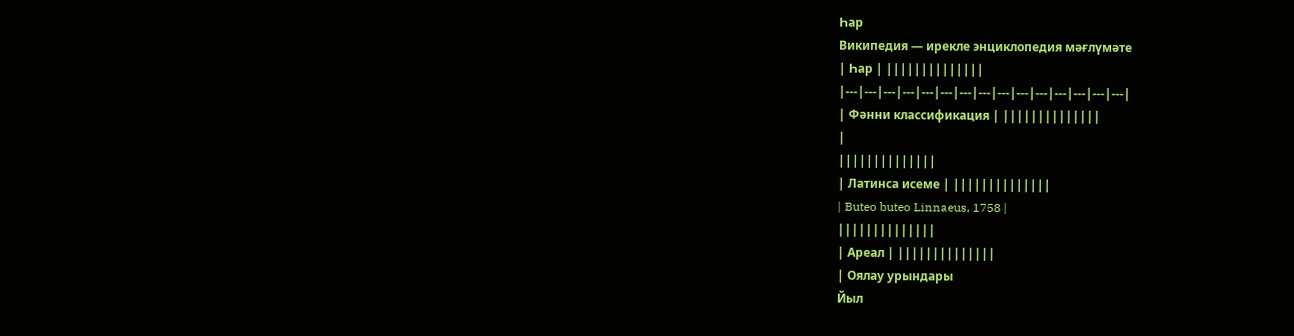Һар
Википедия — ирекле энциклопедия мәғлүмәте
| Һар | ||||||||||||||
|---|---|---|---|---|---|---|---|---|---|---|---|---|---|---|
| Фәнни классификация | ||||||||||||||
|
||||||||||||||
| Латинса исеме | ||||||||||||||
| Buteo buteo Linnaeus, 1758 |
||||||||||||||
| Ареал | ||||||||||||||
| Оялау урындары
Йыл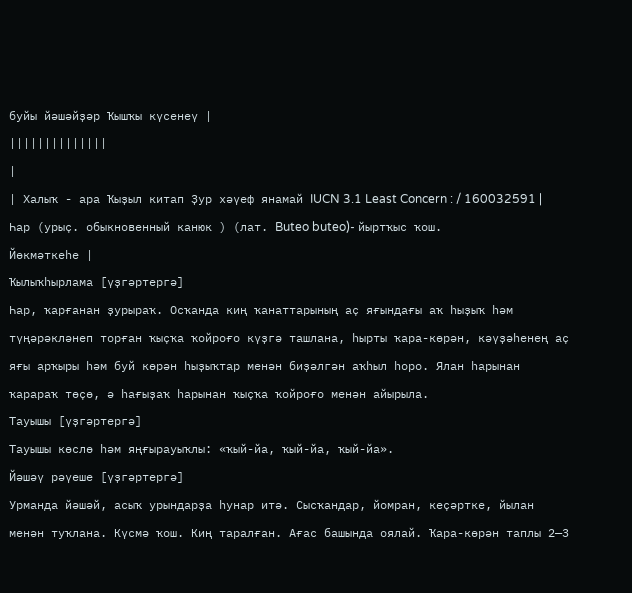буйы йәшәйҙәр Ҡышҡы күсенеү |
||||||||||||||
|
| Халыҡ - ара Ҡыҙыл китап Ҙур хәүеф янамай IUCN 3.1 Least Concern : / 160032591 |
Һар (урыҫ. обыкновенный канюк ) (лат. Buteo buteo)- йыртҡыс ҡош.
Йөкмәткеһе |
Ҡылыҡһырлама [үҙгәртергә]
Һар, ҡарғанан ҙурыраҡ. Осҡанда киң ҡанаттарының аҫ яғындағы аҡ һыҙыҡ һәм түңәрәкләнеп торған ҡыҫҡа ҡойроғо күҙгә ташлана, һырты ҡара-көрән, кәүҙәһенең аҫ яғы арҡыры һәм буй көрән һыҙыҡтар менән биҙәлгән аҡһыл һоро. Ялан һарынан ҡарараҡ төҫө, ә һағыҙаҡ һарынан ҡыҫҡа ҡойроғо менән айырыла.
Тауышы [үҙгәртергә]
Тауышы көслө һәм яңғырауыҡлы: «ҡый-йа, ҡый-йа, ҡый-йа».
Йәшәү рәүеше [үҙгәртергә]
Урманда йәшәй, асыҡ урындарҙа һунар итә. Сысҡандар, йомран, кеҫәртке, йылан менән туҡлана. Күсмә ҡош. Киң таралған. Ағас башында оялай. Ҡара-көрән таплы 2—3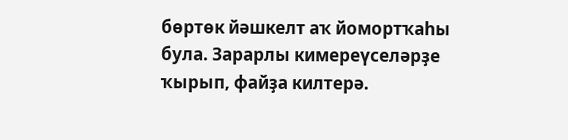бөртөк йәшкелт аҡ йомортҡаһы була. Зарарлы кимереүселәрҙе ҡырып, файҙа килтерә.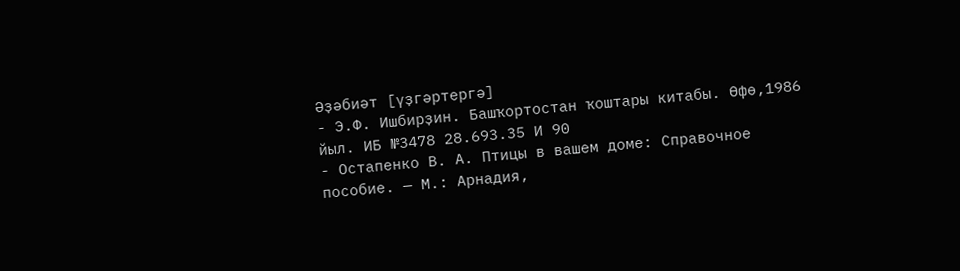Әҙәбиәт [үҙгәртергә]
- Э.Ф. Ишбирҙин. Башҡортостан ҡоштары китабы. Өфө,1986 йыл. ИБ №3478 28.693.35 И 90
- Остапенко В. А. Птицы в вашем доме: Справочное пособие. — М.: Арнадия,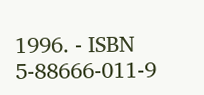1996. - ISBN 5-88666-011-9